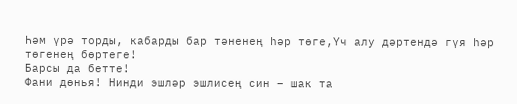Һәм үрә торды, кабарды бар тәненең һәр төге,Үч алу дәртендә гүя һәр төгенең бөртеге!
Барсы да бетте!
Фани дөнья! Нинди эшләр эшлисең син – шак та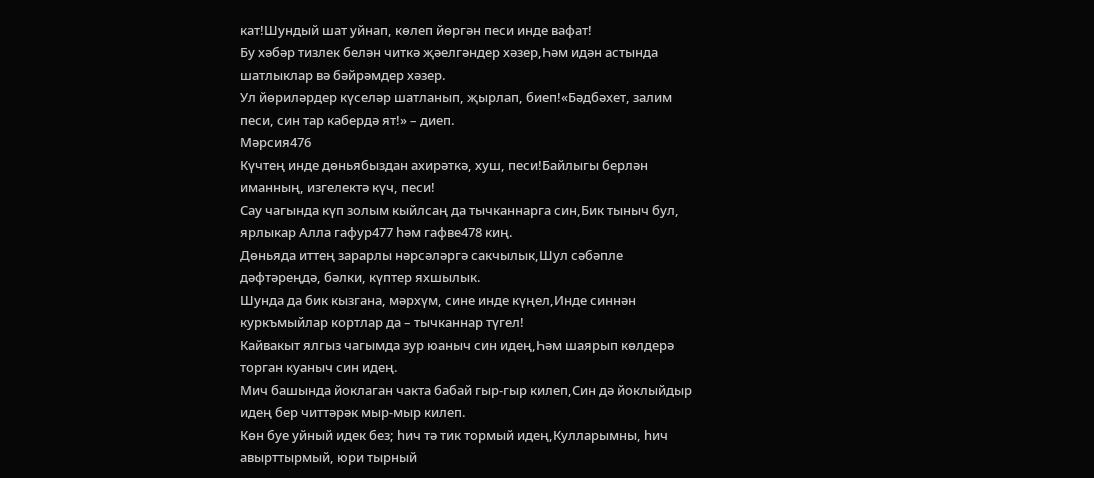кат!Шундый шат уйнап, көлеп йөргән песи инде вафат!
Бу хәбәр тизлек белән читкә җәелгәндер хәзер,Һәм идән астында шатлыклар вә бәйрәмдер хәзер.
Ул йөриләрдер күселәр шатланып, җырлап, биеп!«Бәдбәхет, залим песи, син тар кабердә ят!» – диеп.
Мәрсия476
Күчтең инде дөньябыздан ахирәткә, хуш, песи!Байлыгы берлән иманның, изгелектә күч, песи!
Сау чагында күп золым кыйлсаң да тычканнарга син,Бик тыныч бул, ярлыкар Алла гафур477 һәм гафве478 киң.
Дөньяда иттең зарарлы нәрсәләргә сакчылык,Шул сәбәпле дәфтәреңдә, бәлки, күптер яхшылык.
Шунда да бик кызгана, мәрхүм, сине инде күңел,Инде синнән куркъмыйлар кортлар да – тычканнар түгел!
Кайвакыт ялгыз чагымда зур юаныч син идең,Һәм шаярып көлдерә торган куаныч син идең.
Мич башында йоклаган чакта бабай гыр-гыр килеп,Син дә йоклыйдыр идең бер читтәрәк мыр-мыр килеп.
Көн буе уйный идек без; һич тә тик тормый идең,Кулларымны, һич авырттырмый, юри тырный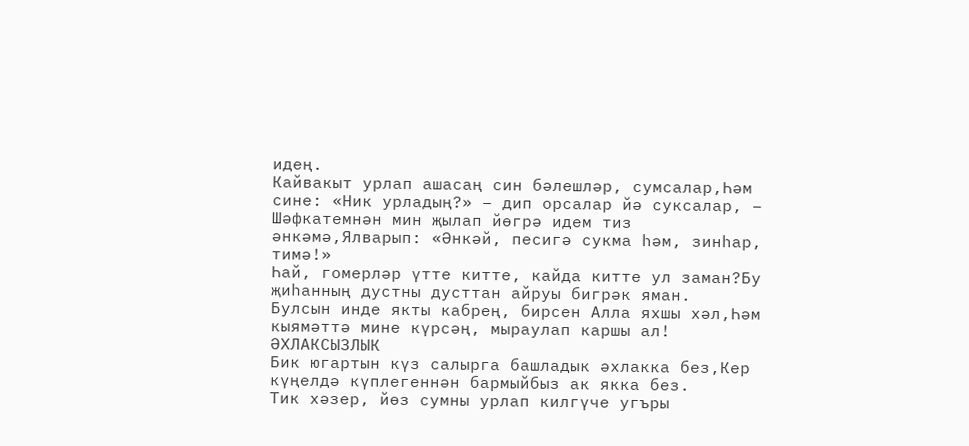идең.
Кайвакыт урлап ашасаң син бәлешләр, сумсалар,Һәм сине: «Ник урладың?» – дип орсалар йә суксалар, –
Шәфкатемнән мин җылап йөгрә идем тиз әнкәмә,Ялварып: «Әнкәй, песигә сукма һәм, зинһар, тимә!»
Һай, гомерләр үтте китте, кайда китте ул заман?Бу җиһанның дустны дусттан айруы бигрәк яман.
Булсын инде якты кабрең, бирсен Алла яхшы хәл,Һәм кыямәттә мине күрсәң, мыраулап каршы ал!
ӘХЛАКСЫЗЛЫК
Бик югартын күз салырга башладык әхлакка без,Кер күңелдә күплегеннән бармыйбыз ак якка без.
Тик хәзер, йөз сумны урлап килгүче угъры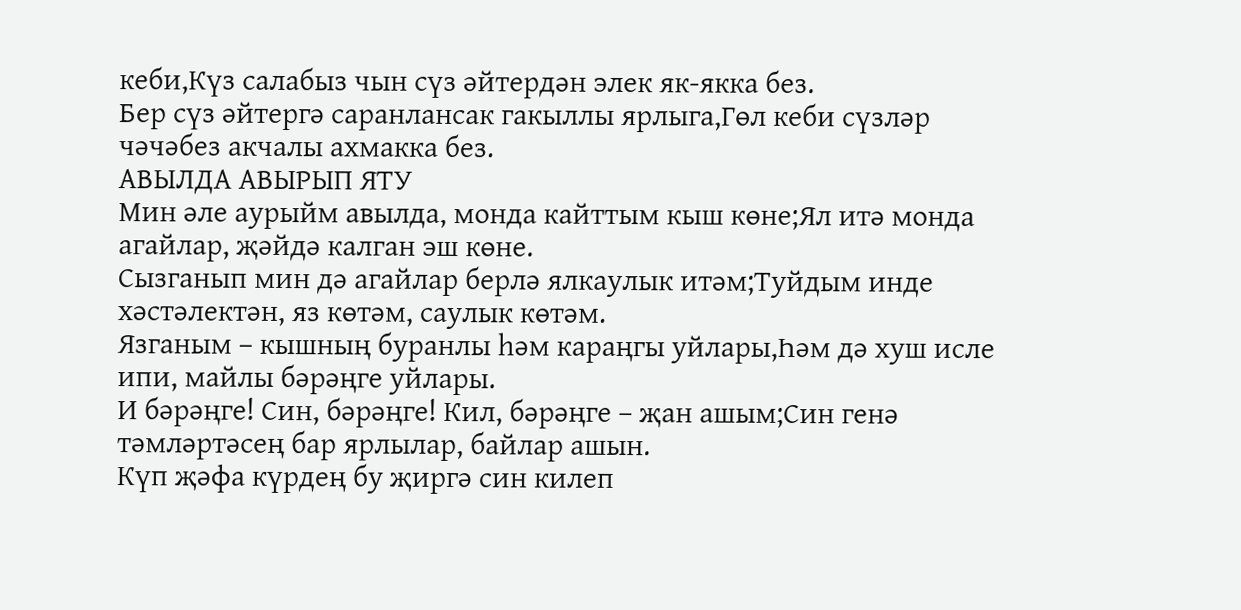кеби,Күз салабыз чын сүз әйтердән элек як-якка без.
Бер сүз әйтергә саранлансак гакыллы ярлыга,Гөл кеби сүзләр чәчәбез акчалы ахмакка без.
АВЫЛДА АВЫРЫП ЯТУ
Мин әле аурыйм авылда, монда кайттым кыш көне;Ял итә монда агайлар, җәйдә калган эш көне.
Сызганып мин дә агайлар берлә ялкаулык итәм;Туйдым инде хәстәлектән, яз көтәм, саулык көтәм.
Язганым – кышның буранлы һәм караңгы уйлары,Һәм дә хуш исле ипи, майлы бәрәңге уйлары.
И бәрәңге! Син, бәрәңге! Кил, бәрәңге – җан ашым;Син генә тәмләртәсең бар ярлылар, байлар ашын.
Күп җәфа күрдең бу җиргә син килеп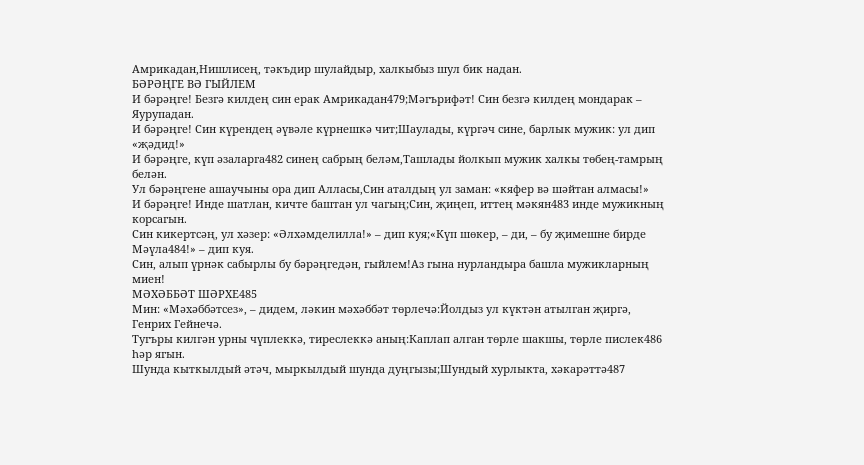Амрикадан,Нишлисең, тәкъдир шулайдыр, халкыбыз шул бик надан.
БӘРӘҢГЕ ВӘ ГЫЙЛЕМ
И бәрәңге! Безгә килдең син ерак Амрикадан479;Мәгърифәт! Син безгә килдең мондарак – Яурупадан.
И бәрәңге! Син күрендең әүвәле күрнешкә чит;Шаулады, күргәч сине, барлык мужик: ул дип «җәдид!»
И бәрәңге, күп әзаларга482 синең сабрың беләм,Ташлады йолкып мужик халкы төбең-тамрың белән.
Ул бәрәңгене ашаучыны ора дип Алласы,Син аталдың ул заман: «кяфер вә шәйтан алмасы!»
И бәрәңге! Инде шатлан, кичте баштан ул чагың;Син, җиңеп, иттең мәкян483 инде мужикның корсагын.
Син кикертсәң, ул хәзер: «Әлхәмделилла!» – дип куя;«Күп шөкер, – ди, – бу җимешне бирде Мәүла484!» – дип куя.
Син, алып үрнәк сабырлы бу бәрәңгедән, гыйлем!Аз гына нурландыра башла мужикларның миен!
МӘХӘББӘТ ШӘРХЕ485
Мин: «Мәхәббәтсез», – дидем, ләкин мәхәббәт төрлечә:Йолдыз ул күктән атылган җиргә, Генрих Гейнечә.
Тугъры килгән урны чүплеккә, тиреслеккә аның:Каплап алган төрле шакшы, төрле пислек486 һәр ягын.
Шунда кыткылдый әтәч, мыркылдый шунда дуңгызы;Шундый хурлыкта, хәкарәттә487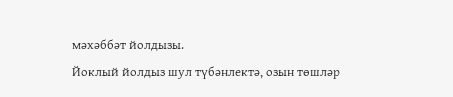мәхәббәт йолдызы.
Йоклый йолдыз шул түбәнлектә, озын төшләр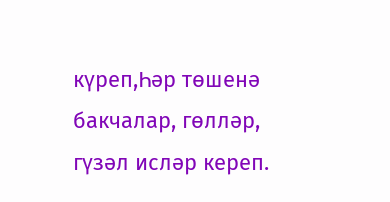күреп,Һәр төшенә бакчалар, гөлләр, гүзәл исләр кереп.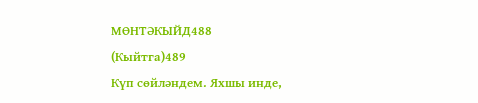МӨНТӘКЫЙД488
(Кыйтга)489
Күп сөйләндем. Яхшы инде,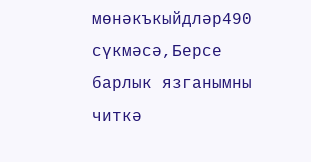мөнәкъкыйдләр490 сүкмәсә,Берсе барлык язганымны читкә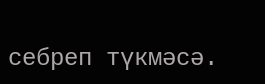себреп түкмәсә.